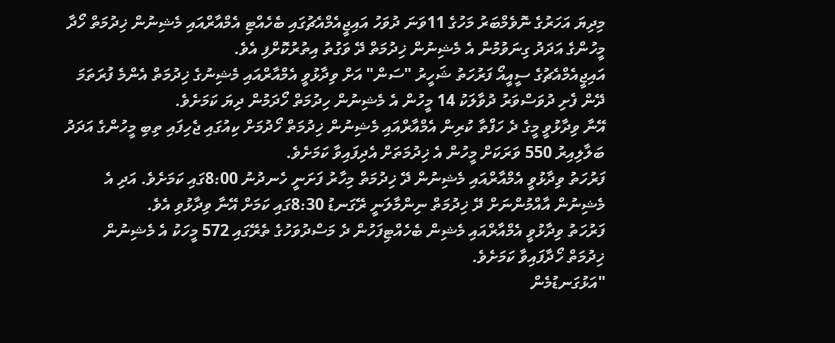މިދިޔަ އަހަރުގެ ނޮވެމްބަރު މަހުގެ 11ވަނަ ދުވަހު އައިޖީއެމްއެޗުގައި ބެހެއްޓި އެމްއާރްއައި މެޝިނުން ޚިދުމަތް ހޯދާ މީހުންގެ އަދަދު ގިނަވުމުން އެ މެޝިނުން ޚިދުމަތް ދޭ ވަގުތު އިތުރުކޮށްފި އެވެ.
އައިޖީއެމްއެޗުގެ ސީއީއޯ ފަރުހަތު ޝަހީރު "ސަން" އަށް ވިދާޅުވީ އެމްއާރްއައި މެޝިނުގެ ޚިދުމަތް އެންމެ ފުރަތަމަ ދޭން ފެށި ދުވަސްވަރު ދުވާލަކު 14 މީހުން އެ މެޝިނުން ހިދުމަތް ހޯދަމުން ދިޔަ ކަމަށެވެ.
އޭނާ ވިދާޅުވީ މީގެ ދެ ހަފްތާ ކުރިން އެމްއާރްއައި މެޝިނުން ޚިދުމަތް ހޯދުމަށް ކިއުގައި ޖެހިފައި ތިބި މީހުންގެ އަދަދު ބަލާލިއިރު 550 ވަރަކަށް މީހުން އެ ޚިދުމަތަށް އެދިފައިވާ ކަމަށެވެ.
ފަރުހަތު ވިދާޅުވީ އެމްއާރްއައި މެޝިނުން ދޭ ޚިދުމަތް މިހާރު ފަށަނީ ހެނދުނު 8:00ގައި ކަމަށެވެ. އަދި އެ މެޝިނުން އާއްމުންނަށް ދޭ ޚިދުމަތް ނިންމާލަނީ ރޭގަނޑު 8:30ގައި ކަމަށް އޭނާ ވިދާޅުވި އެވެ.
ފަރުހަތު ވިދާޅުވީ އެމްއާރްއައި މެޝިން ބެހެއްޓިފަހުން ދެ މަސްދުވަހުގެ ތެރޭގައި 572 މީހަކު އެ މެޝިނުން ޚިދުމަތް ހޯދާފައިވާ ކަމަށެވެ.
"އަޅުގަނޑުމެން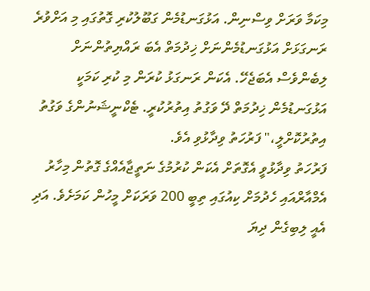މިކަމާ ވަރަށް ވިސްނިން. އަޅުގަނޑުމެން ގަބޫލުކުރި ގޮތުގައި މި އަށްވުރެ ރަނގަޅަށް އަޅުގަނޑުމެންނަށް ޚިދުމަތް އެބަ ރައްޔިތުންނަށް ލިބެންވެސް އެބަޖެހޭ. އެކަން ރަނގަޅު ކުރަން މި ކުރި ކަމަކީ އަޅުގަނޑުމެން ޚިދުމަތް ދޭ ވަގުތު އިތުރުކުރީ. ޓެކްނީޝަނުންގެ ވަގުތު އިތުރުކޮށްލީ،" ފަރުހަތު ވިދާޅުވި އެވެ.
ފަރުހަތު ވިދާޅުވީ އެގޮތަށް އެކަން ކުރުމުގެ ނަތީޖާއެއްގެ ގޮތުން މިހާރު އެމްއާރްއައި ހެދުމަށް ކިއުގައި ތިބީ 200 ވަރަކަށް މީހުން ކަމަށެވެ. އަދި އެއީ ލިބިގެން ދިޔަ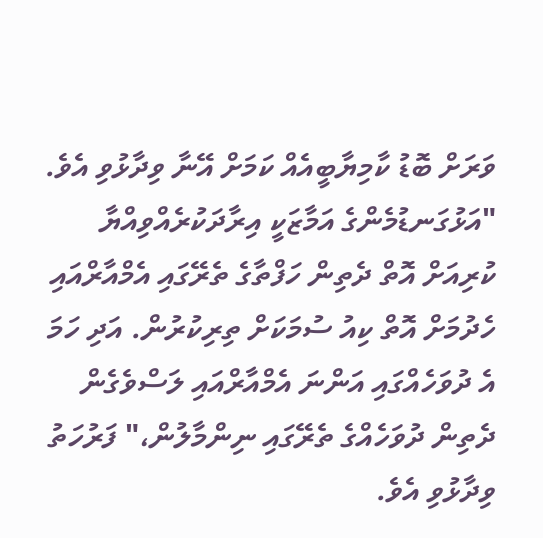ވަރަށް ބޮޑު ކާމިޔާބީއެއް ކަމަށް އޭނާ ވިދާޅުވި އެވެ.
"އަޅުގަނޑުމެންގެ އަމާޒަކީ އިރާދަކުރެއްވިއްޔާ ކުރިއަށް އޮތް ދެތިން ހަފްތާގެ ތެރޭގައި އެމްއާރްއައި ހެދުމަށް އޮތް ކިއު ސުމަކަށް ތިރިކުރުން. އަދި ހަމަ އެ ދުވަހެއްގައި އަންނަ އެމްއާރްއައި ލަސްވެގެން ދެތިން ދުވަހެއްގެ ތެރޭގައި ނިންމާލުން،" ފަރުހަތު ވިދާޅުވި އެވެ.